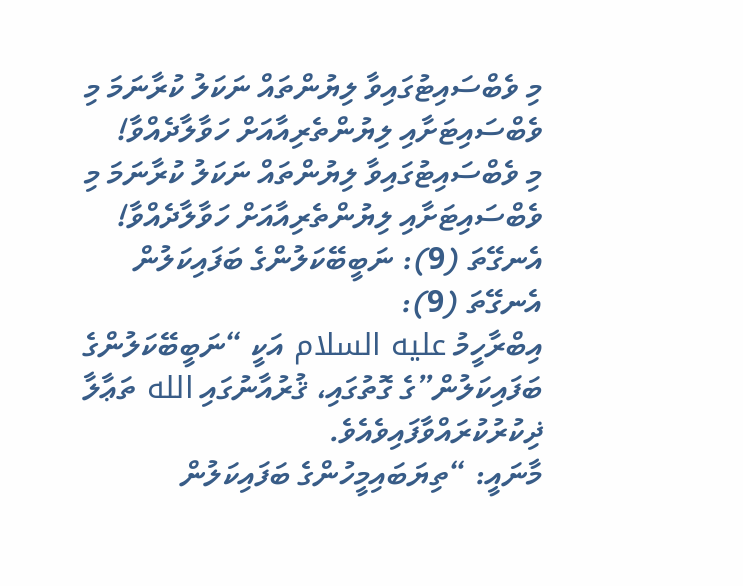މި ވެބްސައިޓުގައިވާ ލިޔުންތައް ނަކަލު ކުރާނަމަ މި ވެބްސައިޓަށާއި ލިޔުންތެރިއާއަށް ހަވާލާދެއްވާ!
މި ވެބްސައިޓުގައިވާ ލިޔުންތައް ނަކަލު ކުރާނަމަ މި ވެބްސައިޓަށާއި ލިޔުންތެރިއާއަށް ހަވާލާދެއްވާ!
އެނގޭތަ (9): ނަބީބޭކަލުންގެ ބަފައިކަލުން
އެނގޭތަ (9):
އިބްރާހީމު عليه السلام އަކީ “ނަބީބޭކަލުންގެ ބަފައިކަލުން”ގެ ގޮތުގައި، ޤުރުއާނުގައި الله ތަޢާލާ ޛިކުރުކުރައްވާފައިވެއެވެ.
މާނައީ: “ތިޔަބައިމީހުންގެ ބަފައިކަލުން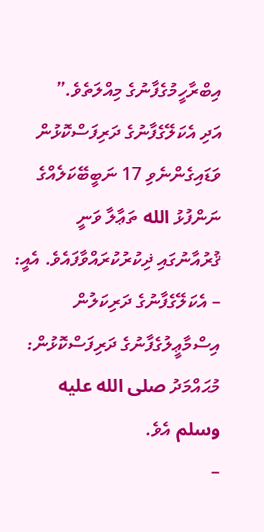އިބްރާހީމުގެފާނުގެ މިއްލަތެވެ.”
އަދި އެކަލޭގެފާނުގެ ދަރިފަސްކޮޅުން ވަޑައިގެންނެވި 17 ނަބީބޭކަލެއްގެ ނަންފުޅު الله ތަޢާލާ ވަނީ ޤުރުއާނުގައި ޛިކުރުކުރައްވާފައެވެ. އެއީ:
– އެކަލޭގެފާނުގެ ދަރިކަލުން އިސްމާޢީލުގެފާނުގެ ދަރިފަސްކޮޅުން: މުޙައްމަދު صلى الله عليه وسلم އެވެ.
–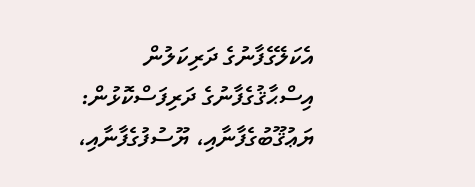އެކަލޭގެފާނުގެ ދަރިކަލުން އިސްޙާޤުގެފާނުގެ ދަރިފަސްކޮޅުން: ޔަޢުޤޫބުގެފާނާއި، ޔޫސުފުގެފާނާއި،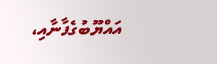އައްޔޫބުގެފާނާއި،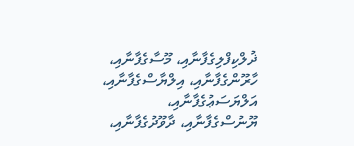ޛުލްކިފްލިގެފާނާއި، މޫސާގެފާނާއި، ހާރޫންގެފާނާއި، އިލްޔާސްގެފާނާއި، އަލްޔަސަޢުގެފާނާއި، ޔޫނުސްގެފާނާއި، ދާވޫދުގެފާނާއި،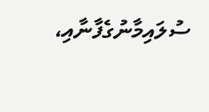ސުލައިމާނުގެފާނާއި،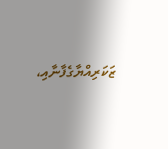ޒަކަރިއްޔާގެފާނާއި،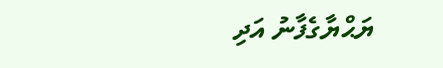ޔަޙްޔާގެފާނު އަދި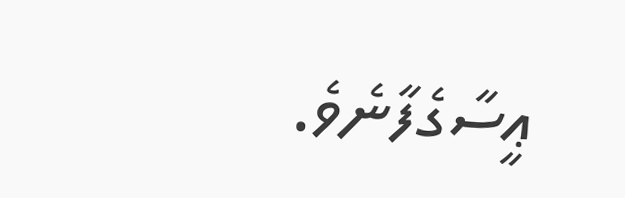ޢީސާގެފާނެވެ.